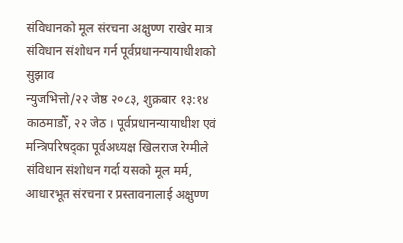संविधानको मूल संरचना अक्षुण्ण राखेर मात्र संविधान संशोधन गर्न पूर्वप्रधानन्यायाधीशको सुझाव
न्युजभित्तो/२२ जेष्ठ २०८३, शुक्रबार १३:१४
काठमाडौँ, २२ जेठ । पूर्वप्रधानन्यायाधीश एवं मन्त्रिपरिषद्का पूर्वअध्यक्ष खिलराज रेग्मीले संविधान संशोधन गर्दा यसको मूल मर्म, आधारभूत संरचना र प्रस्तावनालाई अक्षुण्ण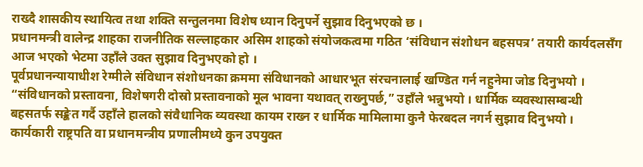राख्दै शासकीय स्थायित्व तथा शक्ति सन्तुलनमा विशेष ध्यान दिनुपर्ने सुझाव दिनुभएको छ ।
प्रधानमन्त्री वालेन्द्र शाहका राजनीतिक सल्लाहकार असिम शाहको संयोजकत्वमा गठित ‘संविधान संशोधन बहसपत्र’ तयारी कार्यदलसँग आज भएको भेटमा उहाँले उक्त सुझाव दिनुभएको हो ।
पूर्वप्रधानन्यायाधीश रेग्मीले संविधान संशोधनका क्रममा संविधानको आधारभूत संरचनालाई खण्डित गर्न नहुनेमा जोड दिनुभयो । “संविधानको प्रस्तावना, विशेषगरी दोस्रो प्रस्तावनाको मूल भावना यथावत् राख्नुपर्छ,” उहाँले भन्नुभयो । धार्मिक व्यवस्थासम्बन्धी बहसतर्फ सङ्केत गर्दै उहाँले हालको संवैधानिक व्यवस्था कायम राख्न र धार्मिक मामिलामा कुनै फेरबदल नगर्न सुझाव दिनुभयो ।
कार्यकारी राष्ट्रपति वा प्रधानमन्त्रीय प्रणालीमध्ये कुन उपयुक्त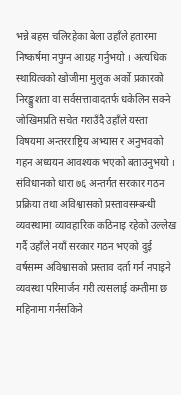भन्ने बहस चलिरहेका बेला उहाँले हतारमा निष्कर्षमा नपुग्न आग्रह गर्नुभयो । अत्यधिक स्थायित्वको खोजीमा मुलुक अर्को प्रकारको निरङ्कुशता वा सर्वसत्तावादतर्फ धकेलिन सक्ने जोखिमप्रति सचेत गराउँदै उहाँले यस्ता विषयमा अन्तरराष्ट्रिय अभ्यास र अनुभवको गहन अध्ययन आवश्यक भएको बताउनुभयो ।
संविधानको धारा ७६ अन्तर्गत सरकार गठन प्रक्रिया तथा अविश्वासको प्रस्तावसम्बन्धी व्यवस्थामा व्यावहारिक कठिनाइ रहेको उल्लेख गर्दै उहाँले नयाँ सरकार गठन भएको दुई वर्षसम्म अविश्वासको प्रस्ताव दर्ता गर्न नपाइने व्यवस्था परिमार्जन गरी त्यसलाई कम्तीमा छ महिनामा गर्नसकिने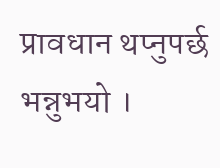प्रावधान थप्नुपर्छ भन्नुभयो ।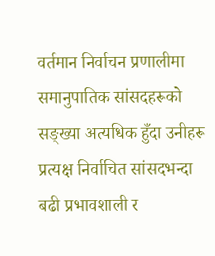वर्तमान निर्वाचन प्रणालीमा समानुपातिक सांसदहरूको सङ्ख्या अत्यधिक हुँदा उनीहरू प्रत्यक्ष निर्वाचित सांसदभन्दा बढी प्रभावशाली र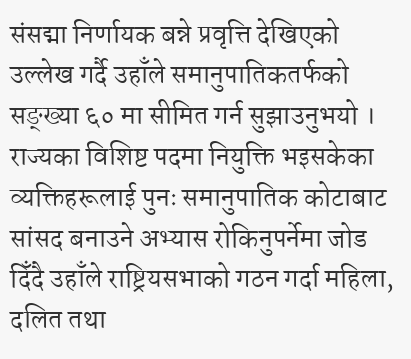संसद्मा निर्णायक बन्ने प्रवृत्ति देखिएको उल्लेख गर्दै उहाँले समानुपातिकतर्फको सङ्ख्या ६० मा सीमित गर्न सुझाउनुभयो ।
राज्यका विशिष्ट पदमा नियुक्ति भइसकेका व्यक्तिहरूलाई पुनः समानुपातिक कोटाबाट सांसद बनाउने अभ्यास रोकिनुपर्नेमा जोड दिँदै उहाँले राष्ट्रियसभाको गठन गर्दा महिला, दलित तथा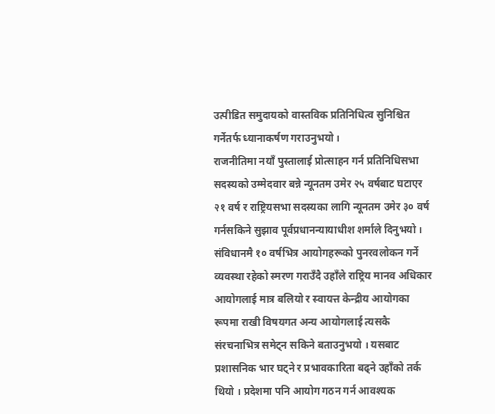उत्पीडित समुदायको वास्तविक प्रतिनिधित्व सुनिश्चित गर्नेतर्फ ध्यानाकर्षण गराउनुभयो ।
राजनीतिमा नयाँ पुस्तालाई प्रोत्साहन गर्न प्रतिनिधिसभा सदस्यको उम्मेदवार बन्ने न्यूनतम उमेर २५ वर्षबाट घटाएर २१ वर्ष र राष्ट्रियसभा सदस्यका लागि न्यूनतम उमेर ३० वर्ष गर्नसकिने सुझाव पूर्वप्रधानन्यायाधीश शर्माले दिनुभयो ।
संविधानमै १० वर्षभित्र आयोगहरूको पुनरवलोकन गर्ने व्यवस्था रहेको स्मरण गराउँदै उहाँले राष्ट्रिय मानव अधिकार आयोगलाई मात्र बलियो र स्वायत्त केन्द्रीय आयोगका रूपमा राखी विषयगत अन्य आयोगलाई त्यसकै संरचनाभित्र समेट्न सकिने बताउनुभयो । यसबाट प्रशासनिक भार घट्ने र प्रभावकारिता बढ्ने उहाँको तर्क थियो । प्रदेशमा पनि आयोग गठन गर्न आवश्यक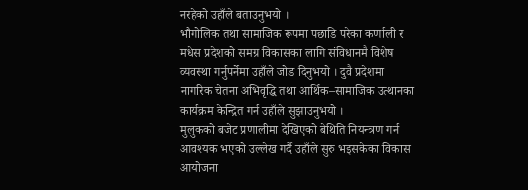नरहेको उहाँले बताउनुभयो ।
भौगोलिक तथा सामाजिक रूपमा पछाडि परेका कर्णाली र मधेस प्रदेशको समग्र विकासका लागि संविधानमै विशेष व्यवस्था गर्नुपर्नेमा उहाँले जोड दिनुभयो । दुवै प्रदेशमा नागरिक चेतना अभिवृद्धि तथा आर्थिक–सामाजिक उत्थानका कार्यक्रम केन्द्रित गर्न उहाँले सुझाउनुभयो ।
मुलुकको बजेट प्रणालीमा देखिएको बेथिति नियन्त्रण गर्न आवश्यक भएको उल्लेख गर्दै उहाँले सुरु भइसकेका विकास आयोजना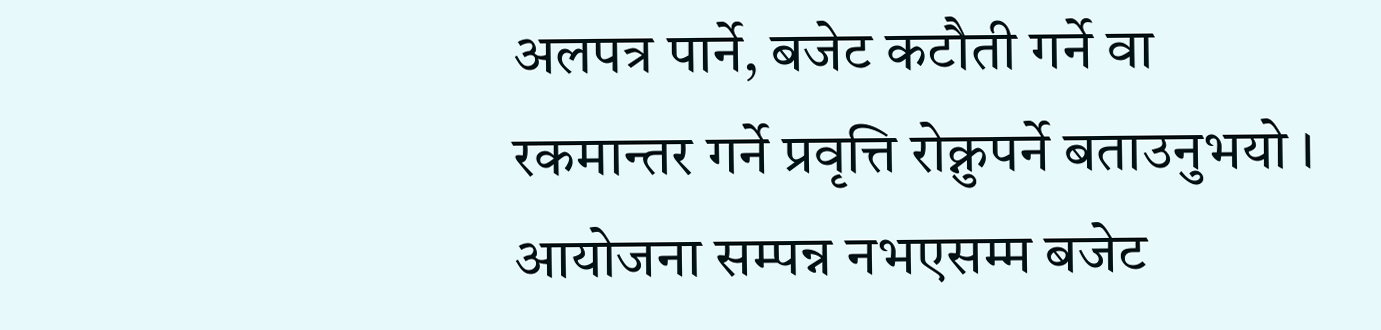अलपत्र पार्ने, बजेट कटौती गर्ने वा रकमान्तर गर्ने प्रवृत्ति रोक्नुपर्ने बताउनुभयो । आयोजना सम्पन्न नभएसम्म बजेट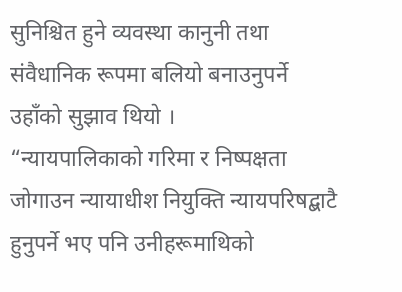सुनिश्चित हुने व्यवस्था कानुनी तथा संवैधानिक रूपमा बलियो बनाउनुपर्ने उहाँको सुझाव थियो ।
“न्यायपालिकाको गरिमा र निष्पक्षता जोगाउन न्यायाधीश नियुक्ति न्यायपरिषद्बाटै हुनुपर्ने भए पनि उनीहरूमाथिको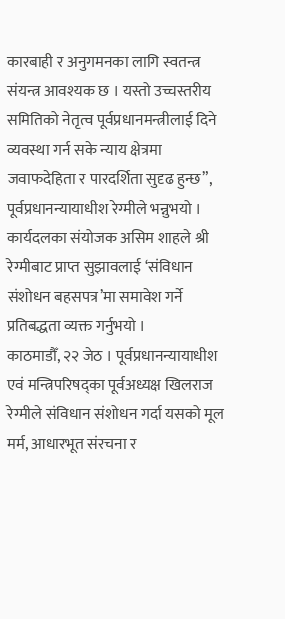कारबाही र अनुगमनका लागि स्वतन्त्र संयन्त्र आवश्यक छ । यस्तो उच्चस्तरीय समितिको नेतृत्व पूर्वप्रधानमन्त्रीलाई दिने व्यवस्था गर्न सके न्याय क्षेत्रमा जवाफदेहिता र पारदर्शिता सुदृढ हुन्छ”, पूर्वप्रधानन्यायाधीश रेग्मीले भन्नुभयो ।
कार्यदलका संयोजक असिम शाहले श्री रेग्मीबाट प्राप्त सुझावलाई ‘संविधान संशोधन बहसपत्र’मा समावेश गर्ने प्रतिबद्धता व्यक्त गर्नुभयो ।
काठमाडौँ, २२ जेठ । पूर्वप्रधानन्यायाधीश एवं मन्त्रिपरिषद्का पूर्वअध्यक्ष खिलराज रेग्मीले संविधान संशोधन गर्दा यसको मूल मर्म, आधारभूत संरचना र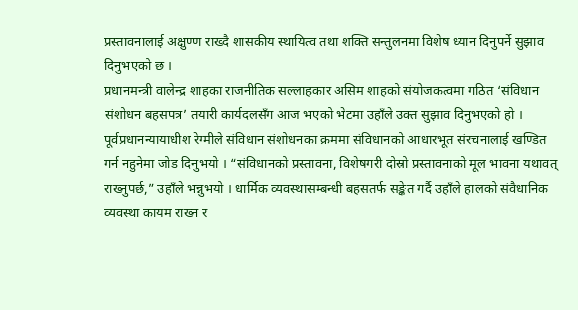प्रस्तावनालाई अक्षुण्ण राख्दै शासकीय स्थायित्व तथा शक्ति सन्तुलनमा विशेष ध्यान दिनुपर्ने सुझाव दिनुभएको छ ।
प्रधानमन्त्री वालेन्द्र शाहका राजनीतिक सल्लाहकार असिम शाहको संयोजकत्वमा गठित ‘संविधान संशोधन बहसपत्र’ तयारी कार्यदलसँग आज भएको भेटमा उहाँले उक्त सुझाव दिनुभएको हो ।
पूर्वप्रधानन्यायाधीश रेग्मीले संविधान संशोधनका क्रममा संविधानको आधारभूत संरचनालाई खण्डित गर्न नहुनेमा जोड दिनुभयो । “संविधानको प्रस्तावना, विशेषगरी दोस्रो प्रस्तावनाको मूल भावना यथावत् राख्नुपर्छ,” उहाँले भन्नुभयो । धार्मिक व्यवस्थासम्बन्धी बहसतर्फ सङ्केत गर्दै उहाँले हालको संवैधानिक व्यवस्था कायम राख्न र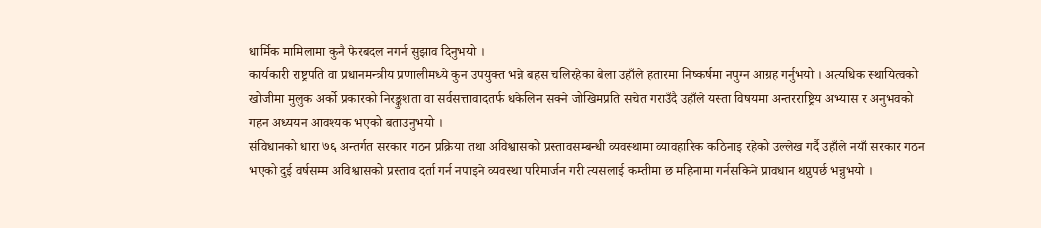धार्मिक मामिलामा कुनै फेरबदल नगर्न सुझाव दिनुभयो ।
कार्यकारी राष्ट्रपति वा प्रधानमन्त्रीय प्रणालीमध्ये कुन उपयुक्त भन्ने बहस चलिरहेका बेला उहाँले हतारमा निष्कर्षमा नपुग्न आग्रह गर्नुभयो । अत्यधिक स्थायित्वको खोजीमा मुलुक अर्को प्रकारको निरङ्कुशता वा सर्वसत्तावादतर्फ धकेलिन सक्ने जोखिमप्रति सचेत गराउँदै उहाँले यस्ता विषयमा अन्तरराष्ट्रिय अभ्यास र अनुभवको गहन अध्ययन आवश्यक भएको बताउनुभयो ।
संविधानको धारा ७६ अन्तर्गत सरकार गठन प्रक्रिया तथा अविश्वासको प्रस्तावसम्बन्धी व्यवस्थामा व्यावहारिक कठिनाइ रहेको उल्लेख गर्दै उहाँले नयाँ सरकार गठन भएको दुई वर्षसम्म अविश्वासको प्रस्ताव दर्ता गर्न नपाइने व्यवस्था परिमार्जन गरी त्यसलाई कम्तीमा छ महिनामा गर्नसकिने प्रावधान थप्नुपर्छ भन्नुभयो ।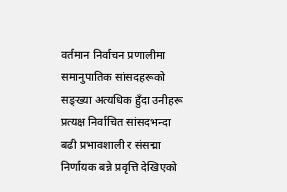वर्तमान निर्वाचन प्रणालीमा समानुपातिक सांसदहरूको सङ्ख्या अत्यधिक हुँदा उनीहरू प्रत्यक्ष निर्वाचित सांसदभन्दा बढी प्रभावशाली र संसद्मा निर्णायक बन्ने प्रवृत्ति देखिएको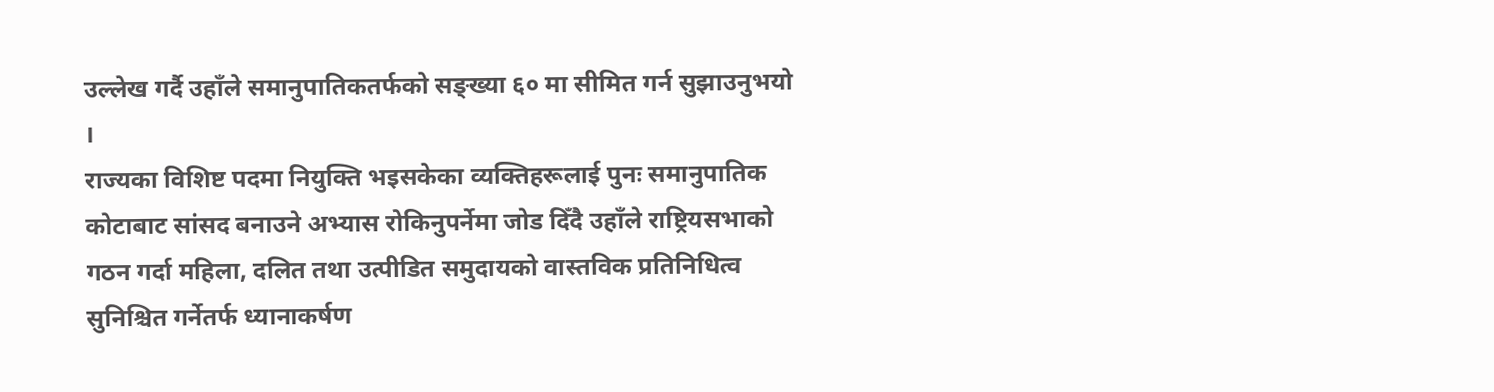उल्लेख गर्दै उहाँले समानुपातिकतर्फको सङ्ख्या ६० मा सीमित गर्न सुझाउनुभयो ।
राज्यका विशिष्ट पदमा नियुक्ति भइसकेका व्यक्तिहरूलाई पुनः समानुपातिक कोटाबाट सांसद बनाउने अभ्यास रोकिनुपर्नेमा जोड दिँदै उहाँले राष्ट्रियसभाको गठन गर्दा महिला, दलित तथा उत्पीडित समुदायको वास्तविक प्रतिनिधित्व सुनिश्चित गर्नेतर्फ ध्यानाकर्षण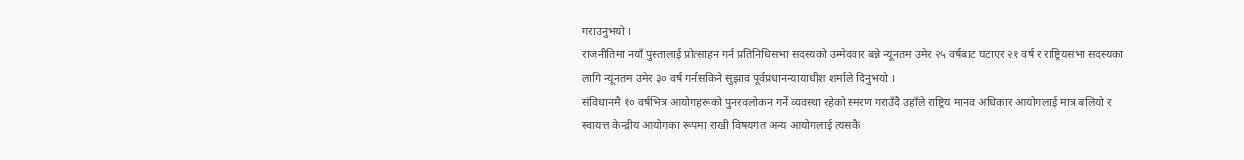गराउनुभयो ।
राजनीतिमा नयाँ पुस्तालाई प्रोत्साहन गर्न प्रतिनिधिसभा सदस्यको उम्मेदवार बन्ने न्यूनतम उमेर २५ वर्षबाट घटाएर २१ वर्ष र राष्ट्रियसभा सदस्यका लागि न्यूनतम उमेर ३० वर्ष गर्नसकिने सुझाव पूर्वप्रधानन्यायाधीश शर्माले दिनुभयो ।
संविधानमै १० वर्षभित्र आयोगहरूको पुनरवलोकन गर्ने व्यवस्था रहेको स्मरण गराउँदै उहाँले राष्ट्रिय मानव अधिकार आयोगलाई मात्र बलियो र स्वायत्त केन्द्रीय आयोगका रूपमा राखी विषयगत अन्य आयोगलाई त्यसकै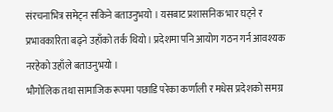संरचनाभित्र समेट्न सकिने बताउनुभयो । यसबाट प्रशासनिक भार घट्ने र प्रभावकारिता बढ्ने उहाँको तर्क थियो । प्रदेशमा पनि आयोग गठन गर्न आवश्यक नरहेको उहाँले बताउनुभयो ।
भौगोलिक तथा सामाजिक रूपमा पछाडि परेका कर्णाली र मधेस प्रदेशको समग्र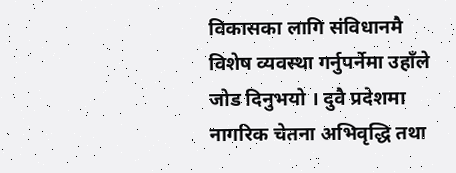विकासका लागि संविधानमै विशेष व्यवस्था गर्नुपर्नेमा उहाँले जोड दिनुभयो । दुवै प्रदेशमा नागरिक चेतना अभिवृद्धि तथा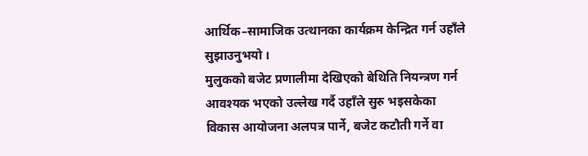आर्थिक–सामाजिक उत्थानका कार्यक्रम केन्द्रित गर्न उहाँले सुझाउनुभयो ।
मुलुकको बजेट प्रणालीमा देखिएको बेथिति नियन्त्रण गर्न आवश्यक भएको उल्लेख गर्दै उहाँले सुरु भइसकेका विकास आयोजना अलपत्र पार्ने, बजेट कटौती गर्ने वा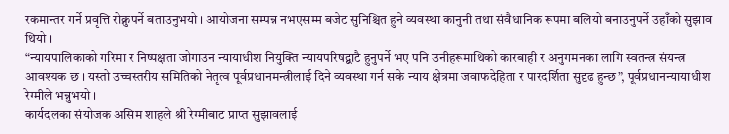रकमान्तर गर्ने प्रवृत्ति रोक्नुपर्ने बताउनुभयो । आयोजना सम्पन्न नभएसम्म बजेट सुनिश्चित हुने व्यवस्था कानुनी तथा संवैधानिक रूपमा बलियो बनाउनुपर्ने उहाँको सुझाव थियो ।
“न्यायपालिकाको गरिमा र निष्पक्षता जोगाउन न्यायाधीश नियुक्ति न्यायपरिषद्बाटै हुनुपर्ने भए पनि उनीहरूमाथिको कारबाही र अनुगमनका लागि स्वतन्त्र संयन्त्र आवश्यक छ । यस्तो उच्चस्तरीय समितिको नेतृत्व पूर्वप्रधानमन्त्रीलाई दिने व्यवस्था गर्न सके न्याय क्षेत्रमा जवाफदेहिता र पारदर्शिता सुदृढ हुन्छ”, पूर्वप्रधानन्यायाधीश रेग्मीले भन्नुभयो ।
कार्यदलका संयोजक असिम शाहले श्री रेग्मीबाट प्राप्त सुझावलाई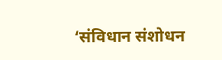‘संविधान संशोधन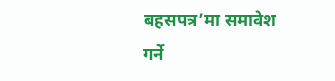बहसपत्र’मा समावेश गर्ने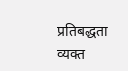प्रतिबद्धता व्यक्त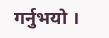गर्नुभयो ।